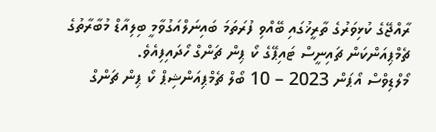ރާއްޖޭގެ ކުޅިވަރުގެ ތާރީޚުގައި ބޭއްވި ފުރަތަމަ ބައިނަލްއަގުވާމީ ބިލިއާޑް މުބާރާތުގެ ޗެމްޕިއަންކަން ޗައިނީސް ޓައިޕޭގެ ކޯ ޕިން ޗަންގް ހޯދައިފިއެވެ.
މޯލްޑިވްސް އޯޕަން 2023 – 10 ބޯލް ޗެމްޕިއަންޝިޕް ކޯ ޕިން ޗަންގް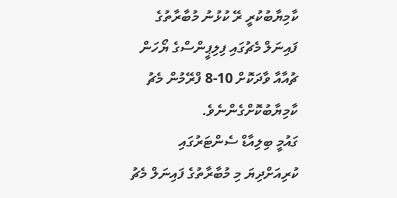ކާމިޔާބުކުރީ ރޭ ކުޅުނު މުބާރާތުގެ ފައިނަލް މެޗުގައި ފިލިޕީންސްގެ ޔޯހަން ޗުއާއާ ވާދަކޮށް 10-8 ފްރޭމުން މެޗު ކާމިޔާބުކޮށްގެންނެވެ.
ގައުމީ ބިލިއާޑް ސެންޓަރުގައި ކުރިއަށްދިޔަ މި މުބާރާތުގެ ފައިނަލް މެޗު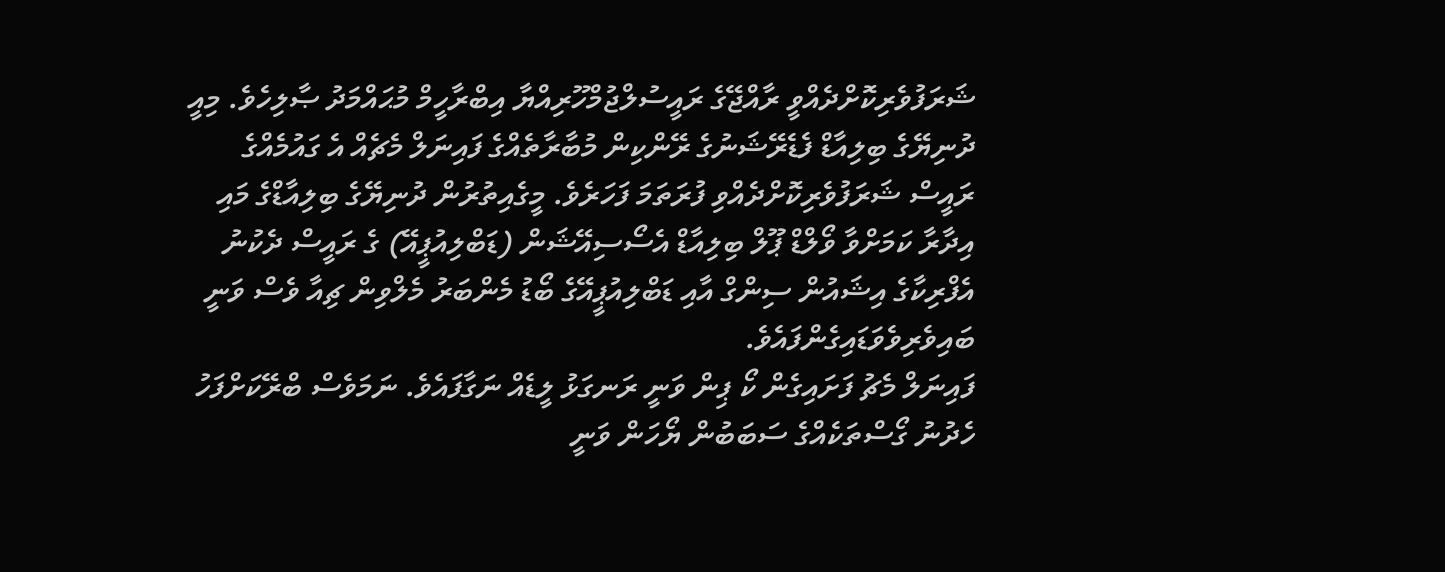ޝަރަފުވެރިކޮށްދެއްވީ ރާއްޖޭގެ ރައީސުލްޖުމްހޫރިއްޔާ އިބްރާހީމް މުޙައްމަދު ޞާލިހެވެ. މިއީ ދުނިޔޭގެ ބިލިއާޑް ފެޑެރޭޝަނުގެ ރޭންކިން މުބާރާތެއްގެ ފައިނަލް މެޗެއް އެ ގައުމެއްގެ ރައީސް ޝަރަފުވެރިކޮށްދެއްވި ފުރަތަމަ ފަހަރެވެ. މީގެއިތުރުން ދުނިޔޭގެ ބިލިއާޑްގެ މައި އިދާރާ ކަމަށްވާ ވޯލްޑް ޕޫލް ބިލިއާޑް އެސޯސިއޭޝަން (ޑަބްލިއުޕީއޭ) ގެ ރައީސް ދެކުނު އެފްރިކާގެ އިޝައުން ސިންގް އާއި ޑަބްލިއުޕީއޭގެ ބޯޑު މެންބަރު މެލްވިން ޗިއާ ވެސް ވަނީ ބައިވެރިވެވަޑައިގެންފައެވެ.
ފައިނަލް މެޗު ފަށައިގެން ކޯ ޕިން ވަނީ ރަނގަޅު ލީޑެއް ނަގާފައެވެ. ނަމަވެސް ބްރޭކަށްފަހު ހެދުނު ގޯސްތަކެއްގެ ސަބަބުން ޔޯހަން ވަނީ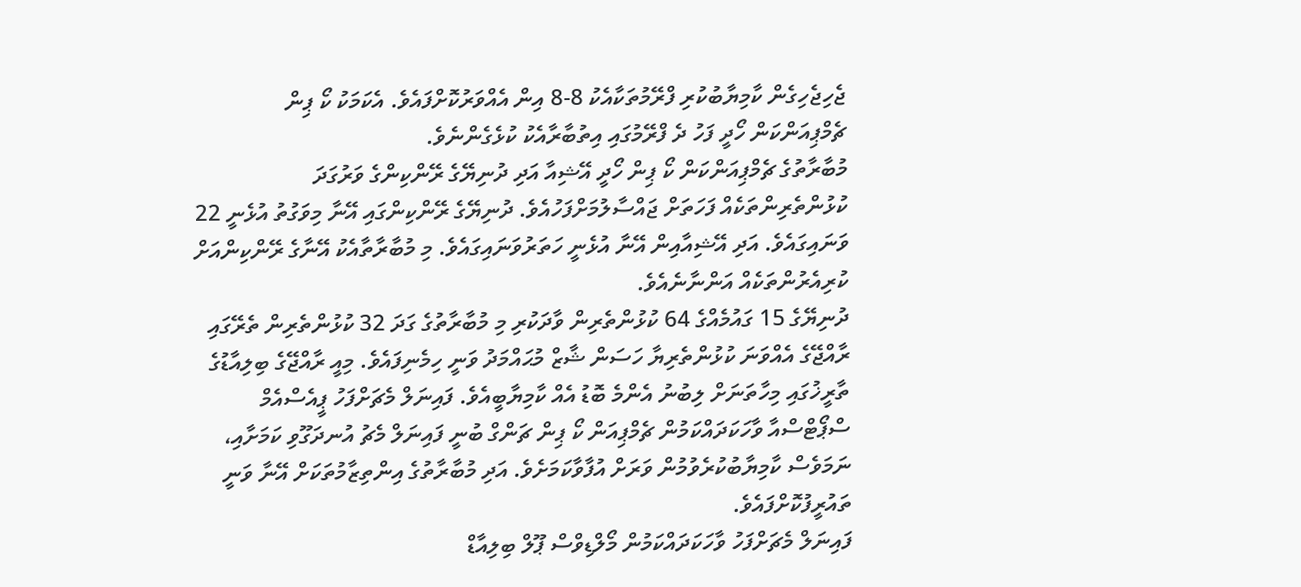ޖެހިޖެހިގެން ކާމިޔާބުކުރި ފްރޭމުތަކާއެކު 8-8 އިން އެއްވަރުކޮށްފައެވެ. އެކަމަކު ކޯ ޕިން ޗެމްޕިއަންކަން ހޯދީ ފަހު ދެ ފްރޭމުގައި އިތުބާރާއެކު ކުޅެގެންނެވެ.
މުބާރާތުގެ ޗެމްޕިއަންކަން ކޯ ޕިން ހޯދީ އޭޝިއާ އަދި ދުނިޔޭގެ ރޭންކިންގެ ވަރުގަދަ ކުޅުންތެރިންތަކެއް ފަހަތަށް ޖައްސާލުމަށްފަހުއެވެ. ދުނިޔޭގެ ރޭންކިންގައި އޭނާ މިވަގުތު އުޅެނީ 22 ވަނައިގައެވެ. އަދި އޭޝިއާއިން އޭނާ އުޅެނީ ހަތަރުވަނައިގައެވެ. މި މުބާރާތާއެކު އޭނާގެ ރޭންކިންއަށް ކުރިއެރުންތަކެއް އަންނާނެއެވެ.
ދުނިޔޭގެ 15 ގައުމެއްގެ 64 ކުޅުންތެރިން ވާދަކުރި މި މުބާރާތުގެ ގަދަ 32 ކުޅުންތެރިން ތެރޭގައި ރާއްޖޭގެ އެއްވަނަ ކުޅުންތެރިޔާ ހަސަން ޝާޒް މުޙައްމަދު ވަނީ ހިމެނިފައެވެ. މިއީ ރާއްޖޭގެ ބިލިއާޑުގެ ތާރީޚުގައި މިހާތަނަށް ލިބުނު އެންމެ ބޮޑު އެއް ކާމިޔާބީއެވެ. ފައިނަލް މެޗަށްފަހު ޕީއެސްއެމް ސްޕޯޓްސްއާ ވާހަކަދައްކަމުން ޗެމްޕިއަން ކޯ ޕިން ޗަންގް ބުނީ ފައިނަލް މެޗު އުނދަގޫވި ކަމަށާއި، ނަމަވެސް ކާމިޔާބުކުރެވުމުން ވަރަށް އުފާވާކަމަށެވެ. އަދި މުބާރާތުގެ އިންތިޒާމުތަކަށް އޭނާ ވަނީ ތައުރީފުކޮށްފައެވެ.
ފައިނަލް މެޗަށްފަހު ވާހަކަދައްކަމުން މޯލްޑިވްސް ޕޫލް ބިލިއާޑް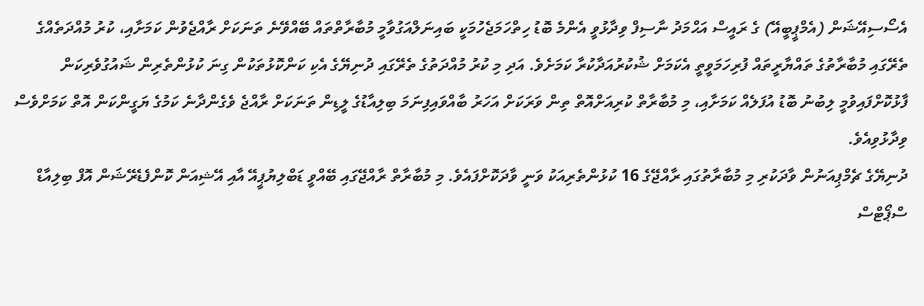އެސޯސިއޭޝަން (އެމްޕީބީއޭ) ގެ ރައީސް އަޙްމަދު ނާސިފް ވިދާޅުވީ އެންމެ ބޮޑު ހިތްހަމަޖެހުމަކީ ބައިނަލްއަގުވާމީ މުބާރާތްތައް ބޭއްވޭނެ ތަނަކަށް ރާއްޖެވުން ކަމަށާއި، ކުރު މުއްދަތެއްގެ ތެރޭގައި މުބާރާތުގެ ތައްޔާރީތައް ފުރިހަމަވީތީ އެކަމަށް ޝުކުރުއަދާކުރާ ކަމަށެވެ. އަދި މި ކުރު މުއްދަތުގެ ތެރޭގައި ދުނިޔޭގެ އެކި ކަންކޮޅުތަކުން ގިނަ ކުޅުންތެރިން ޝައުގުވެރިކަން ފާޅުކޮށްފައިވުމީ ލިބުނު ބޮޑު އުފަލެއް ކަމަށާއި، މި މުބާރާތް ކުރިއަށްއޮތް ތިން ވަރަކަށް އަހަރު ބާއްވައިފިނަމަ ބިލިއާޑުގެ ލީޑިން ތަނަކަށް ރާއްޖެ ވެގެންދާނެ ކަމުގެ ޔަގީންކަން އޮތް ކަމަށްވެސް ވިދާޅުވިއެވެ.
ދުނިޔޭގެ ޗެމްޕިއަނުން ވާދަކުރި މި މުބާރާތުގައި ރާއްޖޭގެ 16 ކުޅުންތެރިއަކު ވަނީ ވާދަކޮށްފައެވެ. މި މުބާރާތް ރާއްޖޭގައި ބޭއްވީ ޑަބްލިޔުޕީއޭ އާއި އޭޝިއަން ކޮންފެޑެރޭޝަން އޮފް ބިލިއާޑް ސްޕޯޓްސް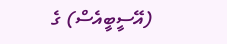(އޭސީބީއެސް) ގެ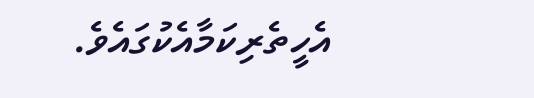އެހީތެރިކަމާއެކުގައެވެ.